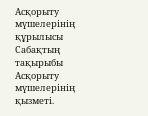Асқорыту мүшелерінің құрылысы
Сабақтың тақырыбы
Асқорыту мүшелерінің қызметі.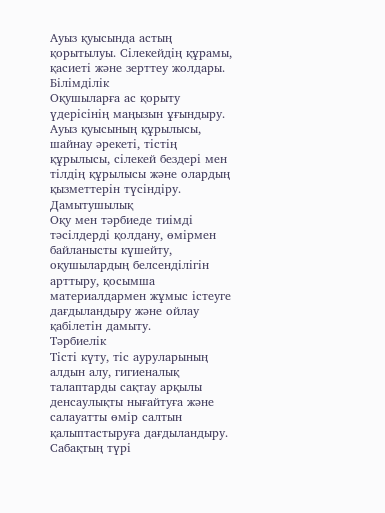Ауыз қуысында астың қорытылуы. Сілекейдің құрамы, қасиеті және зерттеу жолдары.
Білімділік
Оқушыларға ас қорыту үдерісінің маңызын ұғындыру. Ауыз қуысының құрылысы, шайнау әрекеті, тістің құрылысы, сілекей бездері мен тілдің құрылысы және олардың қызметтерін түсіндіру.
Дамытушылық
Оқу мен тәрбиеде тиімді тәсілдерді қолдану, өмірмен байланысты күшейту, оқушылардың белсенділігін арттыру, қосымша материалдармен жұмыс істеуге дағдыландыру және ойлау қабілетін дамыту.
Тәрбиелік
Тісті күту, тіс ауруларының алдын алу, гигиеналық талаптарды сақтау арқылы денсаулықты нығайтуға және салауатты өмір салтын қалыптастыруға дағдыландыру.
Сабақтың түрі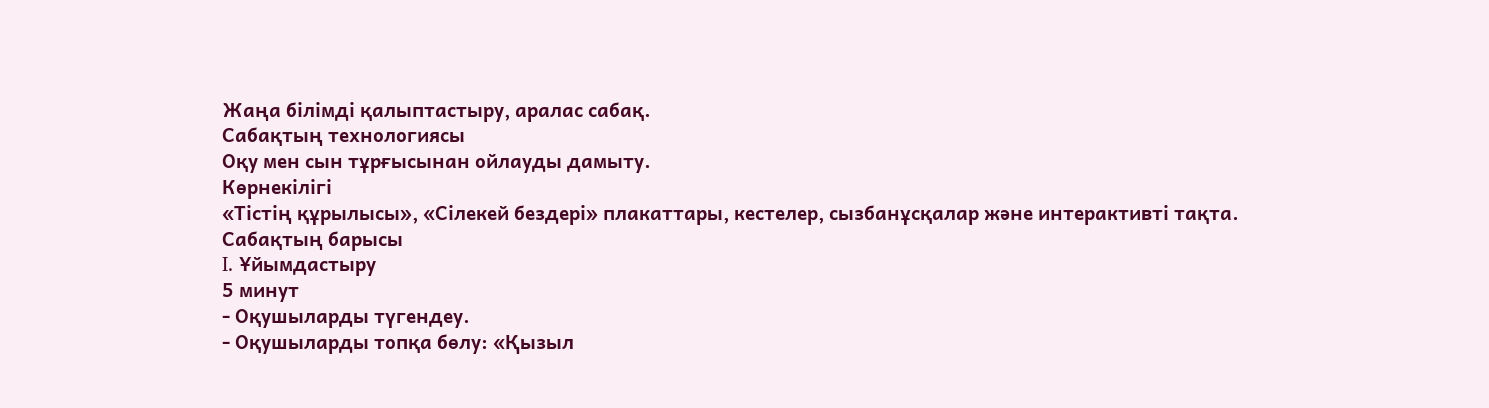Жаңа білімді қалыптастыру, аралас сабақ.
Сабақтың технологиясы
Оқу мен сын тұрғысынан ойлауды дамыту.
Көрнекілігі
«Тістің құрылысы», «Сілекей бездері» плакаттары, кестелер, сызбанұсқалар және интерактивті тақта.
Сабақтың барысы
I. Ұйымдастыру
5 минут
- Оқушыларды түгендеу.
- Оқушыларды топқа бөлу: «Қызыл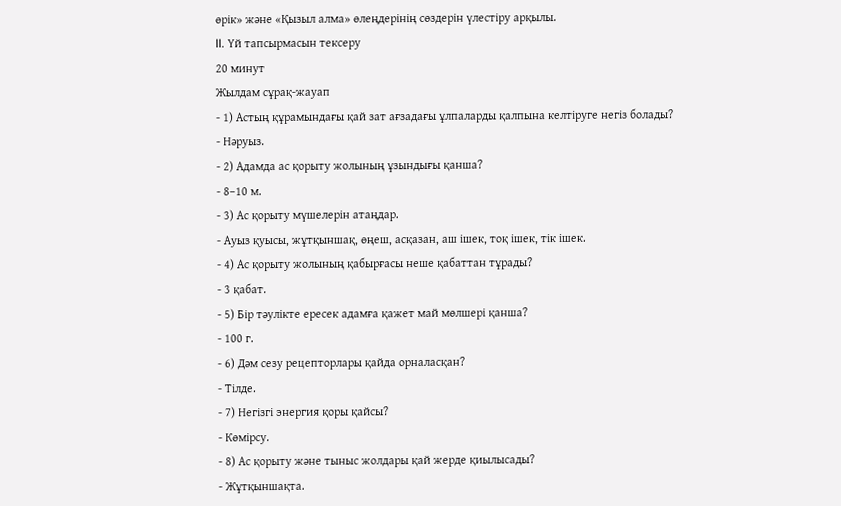өрік» және «Қызыл алма» өлеңдерінің сөздерін үлестіру арқылы.
II. Үй тапсырмасын тексеру
20 минут
Жылдам сұрақ-жауап
- 1) Астың құрамындағы қай зат ағзадағы ұлпаларды қалпына келтіруге негіз болады?
- Нәруыз.
- 2) Адамда ас қорыту жолының ұзындығы қанша?
- 8–10 м.
- 3) Ас қорыту мүшелерін атаңдар.
- Ауыз қуысы, жұтқыншақ, өңеш, асқазан, аш ішек, тоқ ішек, тік ішек.
- 4) Ас қорыту жолының қабырғасы неше қабаттан тұрады?
- 3 қабат.
- 5) Бір тәулікте ересек адамға қажет май мөлшері қанша?
- 100 г.
- 6) Дәм сезу рецепторлары қайда орналасқан?
- Тілде.
- 7) Негізгі энергия қоры қайсы?
- Көмірсу.
- 8) Ас қорыту және тыныс жолдары қай жерде қиылысады?
- Жұтқыншақта.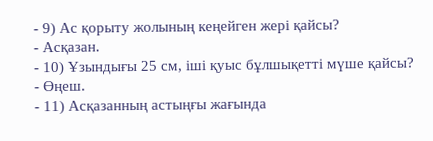- 9) Ас қорыту жолының кеңейген жері қайсы?
- Асқазан.
- 10) Ұзындығы 25 см, іші қуыс бұлшықетті мүше қайсы?
- Өңеш.
- 11) Асқазанның астыңғы жағында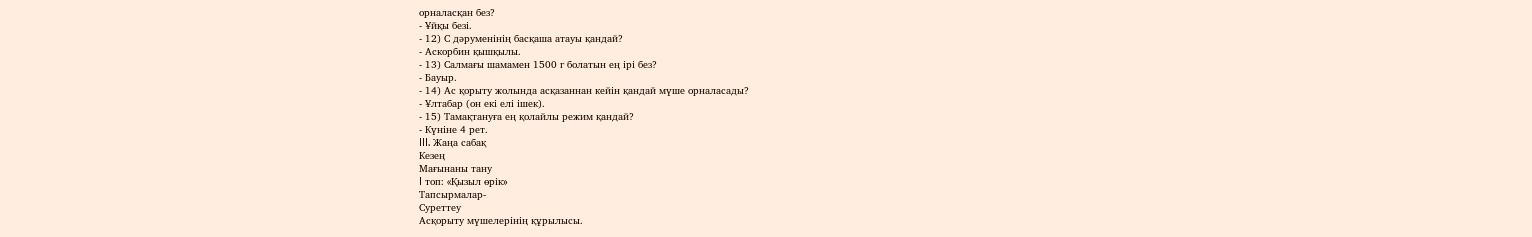орналасқан без?
- Ұйқы безі.
- 12) С дәруменінің басқаша атауы қандай?
- Аскорбин қышқылы.
- 13) Салмағы шамамен 1500 г болатын ең ірі без?
- Бауыр.
- 14) Ас қорыту жолында асқазаннан кейін қандай мүше орналасады?
- Ұлтабар (он екі елі ішек).
- 15) Тамақтануға ең қолайлы режим қандай?
- Күніне 4 рет.
III. Жаңа сабақ
Кезең
Мағынаны тану
I топ: «Қызыл өрік»
Тапсырмалар-
Суреттеу
Асқорыту мүшелерінің құрылысы.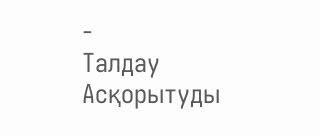-
Талдау
Асқорытуды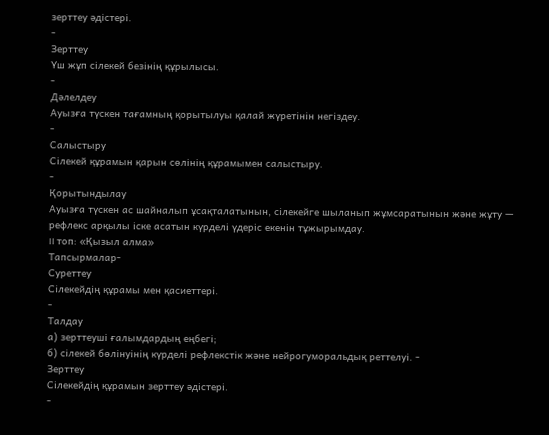зерттеу әдістері.
-
Зерттеу
Үш жұп сілекей безінің құрылысы.
-
Дәлелдеу
Ауызға түскен тағамның қорытылуы қалай жүретінін негіздеу.
-
Салыстыру
Сілекей құрамын қарын сөлінің құрамымен салыстыру.
-
Қорытындылау
Ауызға түскен ас шайналып ұсақталатынын, сілекейге шыланып жұмсаратынын және жұту — рефлекс арқылы іске асатын күрделі үдеріс екенін тұжырымдау.
II топ: «Қызыл алма»
Тапсырмалар-
Суреттеу
Сілекейдің құрамы мен қасиеттері.
-
Талдау
а) зерттеуші ғалымдардың еңбегі;
б) сілекей бөлінуінің күрделі рефлекстік және нейрогуморальдық реттелуі. -
Зерттеу
Сілекейдің құрамын зерттеу әдістері.
-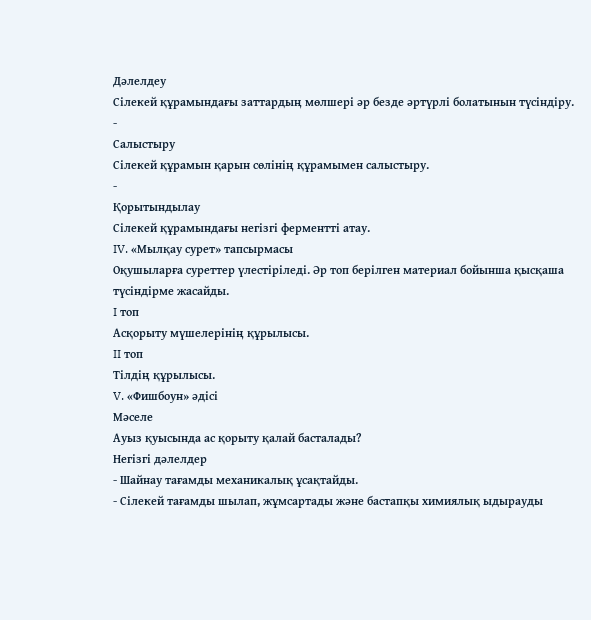Дәлелдеу
Сілекей құрамындағы заттардың мөлшері әр безде әртүрлі болатынын түсіндіру.
-
Салыстыру
Сілекей құрамын қарын сөлінің құрамымен салыстыру.
-
Қорытындылау
Сілекей құрамындағы негізгі ферментті атау.
IV. «Мылқау сурет» тапсырмасы
Оқушыларға суреттер үлестіріледі. Әр топ берілген материал бойынша қысқаша түсіндірме жасайды.
I топ
Асқорыту мүшелерінің құрылысы.
II топ
Тілдің құрылысы.
V. «Фишбоун» әдісі
Мәселе
Ауыз қуысында ас қорыту қалай басталады?
Негізгі дәлелдер
- Шайнау тағамды механикалық ұсақтайды.
- Сілекей тағамды шылап, жұмсартады және бастапқы химиялық ыдырауды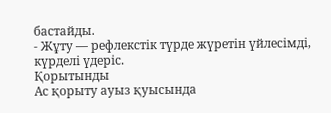бастайды.
- Жұту — рефлекстік түрде жүретін үйлесімді, күрделі үдеріс.
Қорытынды
Ас қорыту ауыз қуысында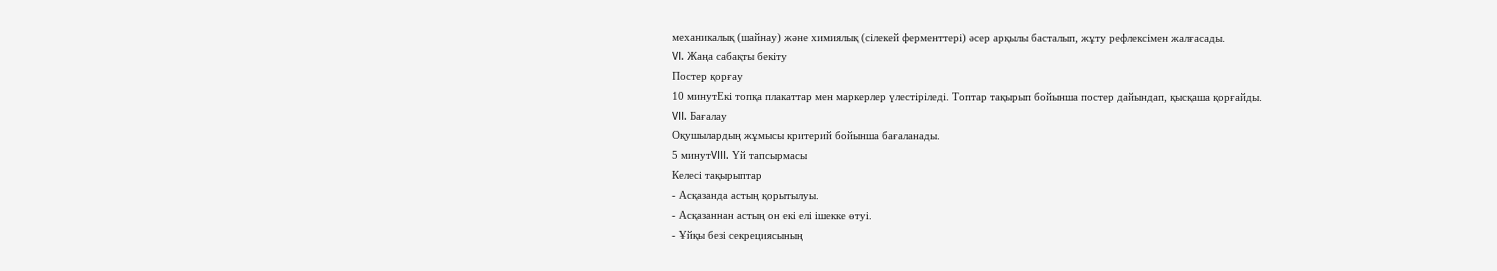механикалық (шайнау) және химиялық (сілекей ферменттері) әсер арқылы басталып, жұту рефлексімен жалғасады.
VI. Жаңа сабақты бекіту
Постер қорғау
10 минутЕкі топқа плакаттар мен маркерлер үлестіріледі. Топтар тақырып бойынша постер дайындап, қысқаша қорғайды.
VII. Бағалау
Оқушылардың жұмысы критерий бойынша бағаланады.
5 минутVIII. Үй тапсырмасы
Келесі тақырыптар
- Асқазанда астың қорытылуы.
- Асқазаннан астың он екі елі ішекке өтуі.
- Ұйқы безі секрециясының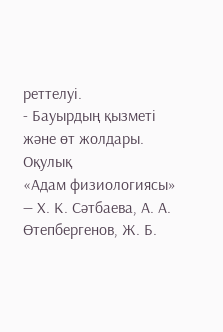реттелуі.
- Бауырдың қызметі және өт жолдары.
Оқулық
«Адам физиологиясы» — Х. К. Сәтбаева, А. А. Өтепбергенов, Ж. Б.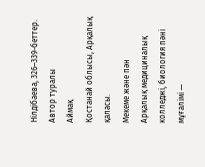Нілдібаева, 326–339-беттер.
Автор туралы
Аймақ
Қостанай облысы, Арқалық қаласы.
Мекеме және пән
Арқалық медициналық колледжі, биология пәні мұғалімі —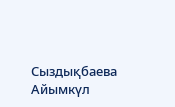Сыздықбаева Айымкүл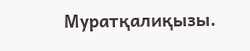Муратқалиқызы.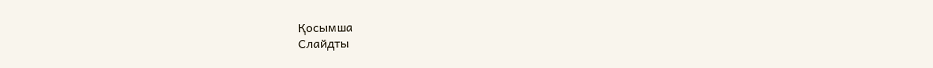Қосымша
Слайдты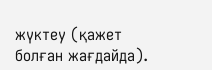жүктеу (қажет болған жағдайда).